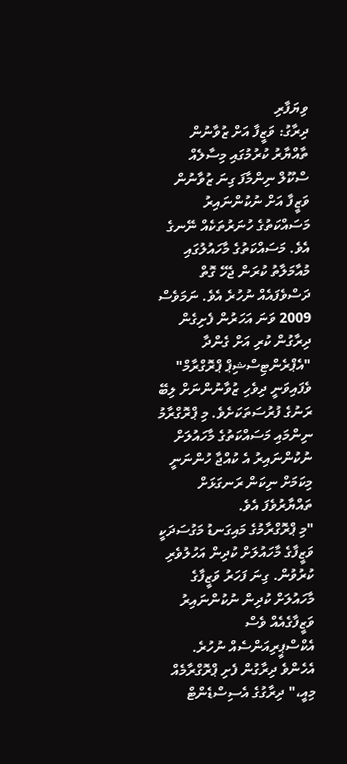ވިޔަފާރި
ދިރާގު: ވަޒީފާ އަށް ޒުވާނުން ތާއްޔާރު ކުރުމުގައި މިސާލެއް
ސްކޫލް ނިންމާފަ ގިނަ ޒުވާނުން ވަޒީފާ އަށް ނުކުންނައިރު މަސައްކަތުގެ ހުނަރުތަކެއް ނޭނގެ އެވެ. މަސައްކަތުގެ މާހައުލުގައި މުއާމަލާތު ކުރަން ޖެހޭ ގޮތް ދަސްވެފައެއް ނުހުރެ އެވެ. ނަމަވެސް 2009 ވަނަ އަހަރުން ފެށިގެން ދިރާގުން ކުރި އަށް ގެންދާ "އެޕްރެންޓިސްޝިޕް ޕްރޮގްރާމް" ވެފައިވަނީ ދިވެހި ޒުވާނުންނަށް ލިބޭ ރަނުގެ ފުރުސަތަކަށެވެ. މި ޕްރޮގްރާމު ނިންމައި މަސައްކަތުގެ މާހައުލަށް ނުކުންނައިރު އެ ކުއްޖާ ހުންނަނީ މިކަމަށް ނިކަން ރަނގަޅަށް ތައްޔާރުވެފަ އެވެ.
"މި ޕްރޮގްރާމުގެ މައިގަނޑު މަގުސަދަކީ ވަޒީފާގެ މާހައުލަށް ކުދިން އަހުލުވެރި ކުރުވުން. ގިނަ ފަހަރު ވަޒީފާގެ މާހައުލަށް ކުދިން ނުކުންނައިރު ވަޒީފާގެއެއް ވެސް އެކްސްޕީރިއަންސެއް ނުހުރެ. އެހެންވެ ދިރާގުން ފެށި ޕްރޮގްރާމެއް މިއީ،" ދިރާގުގެ އެސިސްޑެންޓް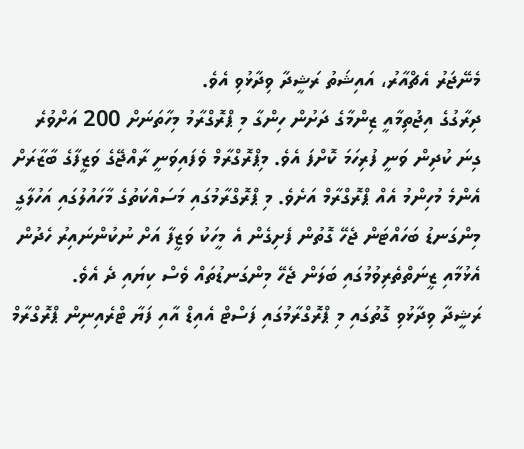މެނޭޖަރު އެޗްއާރު، އައިޝަތު ރަޝީދާ ވިދާޅުވި އެވެ.
ދިރާގުގެ އިޖުތިމާއީ ޒިންމާގެ ދަށުން ހިންގާ މި ޕްރޮގްރާމު މިހާތަނަށް 200 އަށްވުރެ ގިނަ ކުދިން ވަނީ ފުރިހަމަ ކޮށްފަ އެވެ. މިޕްރޮގްރާމް ވެފައިވަނީ ރާއްޖޭގެ ވަޒީފާގެ ބާޒާރަށް އެންމެ މުހިންމު އެއް ޕްރޮގްރާމް އަށެވެ. މި ޕްރޮގްރާމުގައި މަސައްކަތުގެ މާހައުލުގައި އަހުލާގީ މިންގަނޑު ބަހައްޓަން ޖެހޭ ގޮތުން ފެށިގެން އެ މީހަކު ވަޒީފާ އަށް ނުކުންނައިރު ހެދުން އެޅުމާއި ޒީނަތްތެރިވުމުގައި ބަލަން ޖެހޭ މިންގަނޑުތައް ވެސް ކިޔައި ދެ އެވެ.
ރަޝީދާ ވިދާޅުވި ގޮތުގައި މި ޕްރޮގްރާމުގައި ފަސްޓް އެއިޑް އާއި ފަޔާ ޓްރެއިނިން ޕްރޮގްރާމް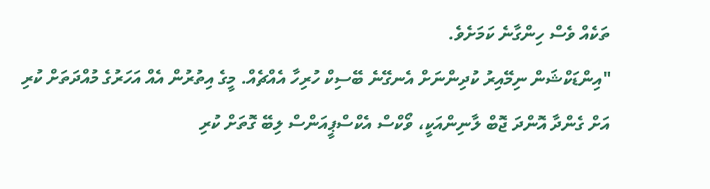ތަކެއް ވެސް ހިންގާނެ ކަމަށެވެ.
"އިންޑަކްޝަން ނިމޭއިރު ކުދިންނަށް އެނގޭނެ ބޭސިކް ހުރިހާ އެއްޗެއް. މީގެ އިތުރުން އެއް އަހަރުގެ މުއްދަތަށް ކުރި އަށް ގެންދާ އޮންދަ ޖޮބް ލާނިންއަކީ، ވޯކްސް އެކްސްޕީއަންސް ލިބޭ ގޮތަށް ކުރި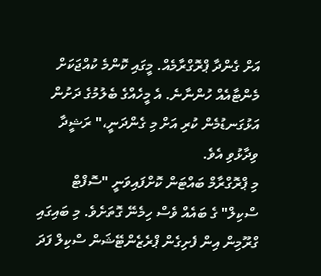އަށް ގެންދާ ޕްރޮގްރާމެއް. މީގައި ކޮންމެ ކުއްޖަކަށް މެންޓާއެއް ހުންނާނެ. އެ މީހެއްގެ ބެލުމުގެ ދަށުން އަޅުގަނޑުމެން ކުރި އަށް މި ގެންދަނީ،" ރަޝީދާ ވިދާޅުވި އެވެ.
މި ޕްރޮގްރާމް ބައްޓަން ކޮށްފައިވަނީ "ސޮފްޓް ސްކިލް" ގެ ބައެއް ވެސް ހިމެނޭ ގޮތަށެވެ. މި ބައިގައި ގްރޫމިން އިން ފެށިގެން ޕްރެޒެންޓޭޝަން ސްކިލް ފަދަ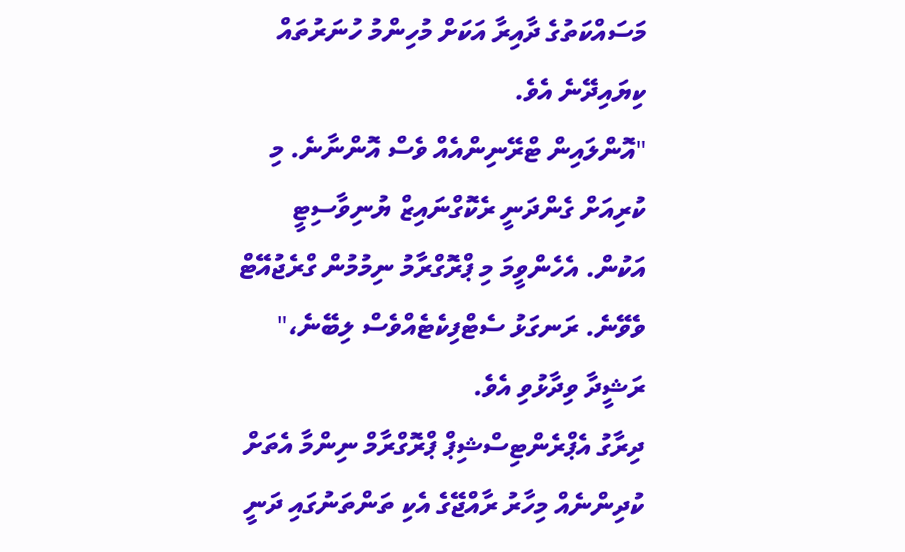މަސައްކަތުގެ ދާއިރާ އަކަށް މުހިންމު ހުނަރުތައް ކިޔައިދޭނެ އެވެ.
"އޮންލައިން ޓްރޭނިންއެއް ވެސް އޮންނާނެ. މި ކުރިއަށް ގެންދަނީ ރެކޮގްނައިޒް ޔުނިވާސިޓީ އަކުން. އެހެންވީމަ މި ޕްރޮގްރާމު ނިމުމުން ގްރެޖުއޭޓް ވެވޭނެ. ރަނގަޅު ސެޓްފިކެޓެއްވެސް ލިބޭނެ،" ރަޝީދާ ވިދާޅުވި އެވެ.
ދިރާގު އެޕްރެންޓިސްޝިޕް ޕްރޮގްރާމް ނިންމާ އެތަށް ކުދިންނެއް މިހާރު ރާއްޖޭގެ އެކި ތަންތަނުގައި ދަނީ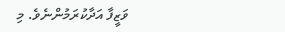ވަޒީފާ އަދާކުރަމުންނެވެ. މި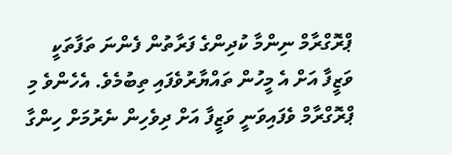ޕްރޮގްރާމް ނިންމާ ކުދިންގެ ފަރާތުން ފެންނަ ތަފާތަކީ ވަޒީފާ އަށް އެ މީހުން ތައްޔާރުވެފައި ތިބުމެވެ. އެހެންވެ މި ޕްރޮގްރާމް ވެފައިވަނީ ވަޒީފާ އަށް ދިވެހިން ނެރުމަށް ހިންގާ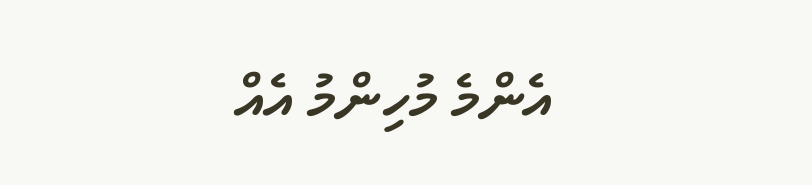އެންމެ މުހިންމު އެއް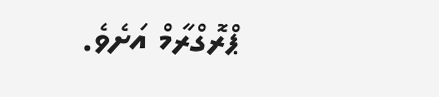ޕްރޮގްރާމް އަށެވެ.